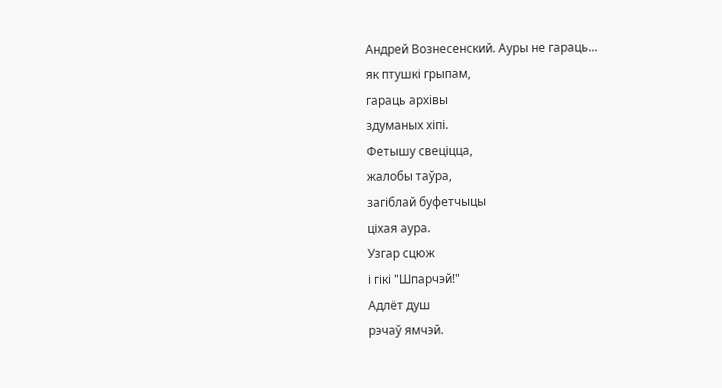Андрей Вознесенский. Ауры не гараць...
як птушкі грыпам,
гараць архівы
здуманых хіпі.
Фетышу свеціцца,
жалобы таўра,
загіблай буфетчыцы
ціхая аура.
Узгар сцюж
і гікі "Шпарчэй!"
Адлёт душ
рэчаў ямчэй.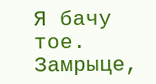Я бачу тое.
Замрыце,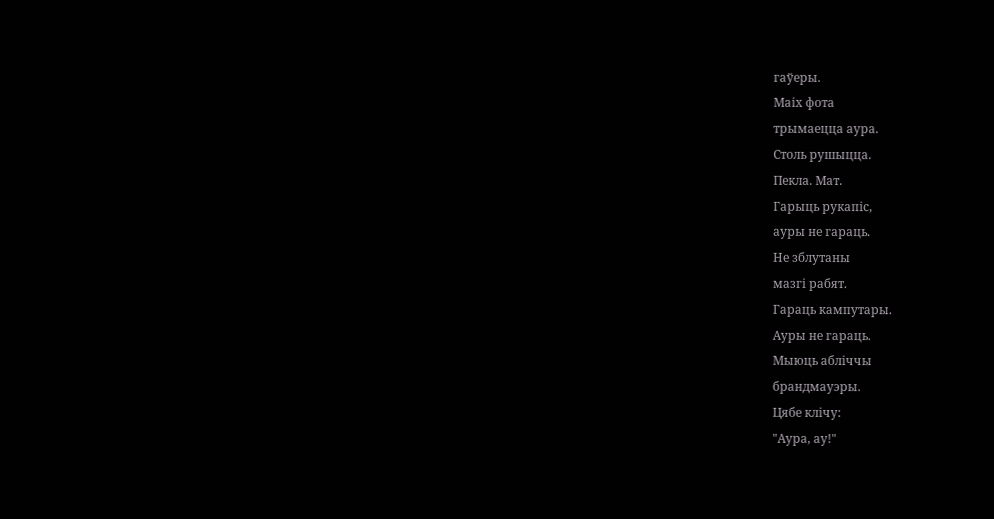гаўеры.
Маіх фота
трымаецца аура.
Столь рушыцца.
Пекла. Мат.
Гарыць рукапіс,
ауры не гараць.
Не зблутаны
мазгі рабят.
Гараць кампутары.
Ауры не гараць.
Мыюць абліччы
брандмауэры.
Цябе клічу:
"Аура, ау!"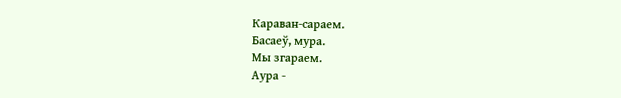Караван-сараем.
Басаеў, мура.
Мы згараем.
Аура -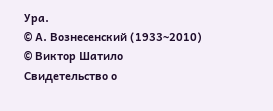Ура.
© А. Вознесенский (1933~2010)
© Виктор Шатило
Свидетельство о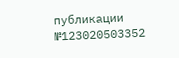публикации №123020503352